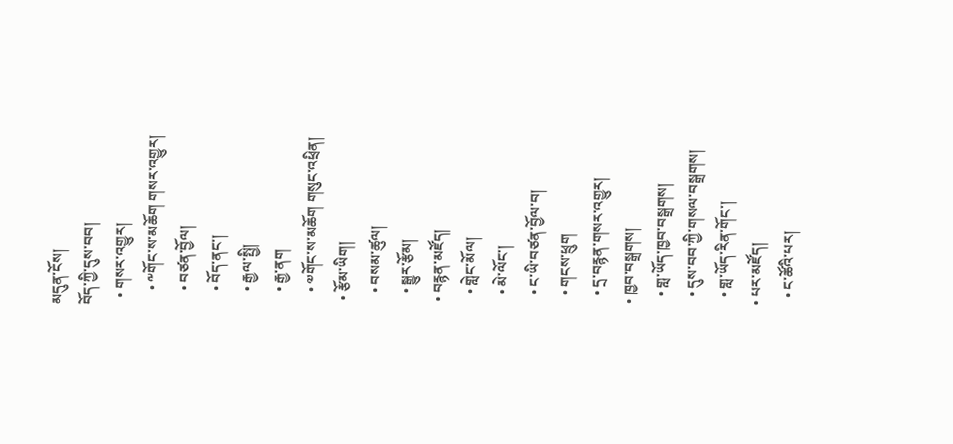མདུན་ངོས།
བོད་ཀྱི་དུས་བབ།
  • གསར་འགྱུར།
    • ༸གོང་ས་མཆོག གསར་འགྱུར།
    • བཙན་བྱོལ།
    • བོད་ནང་།
    • རྒྱལ་སྤྱི།
    • རྒྱ་ནག
    • ༧གོང་ས་མཆོག གསུང་འཕྲིན།
  • རྩོམ་ཡིག།
    • བསམ་ཚུལ།
    • སྒྱུར་རྩོམ།
  • བརྙན་མཛོད།
    • གླེང་མོལ།
    • མེ་ལོང་།
    • ང་ཡི་བཙན་བྱོལ་བ།
    • གངས་ཕྲུག
    • དྲ་བརྙན་གསར་འགྱུར།
  • ཁྱབ་བསྒྲགས།
    • གླ་ཡོད་ཁྱབ་བསྒྲགས།
    • དུས་བབ་ཀྱི་གསལ་བསྒྲགས།
    • གླ་ཡོད་རིན་གོང་།
  • པར་མཛོད།
    • ང་ཚོའི་པར།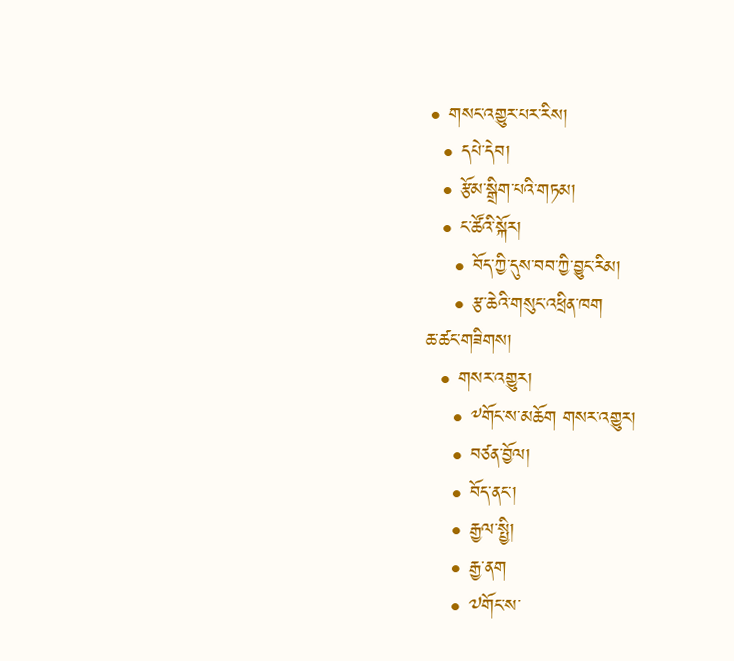• གསང་འགྱུར་པར་རིས།
  • དཔེ་དེབ།
  • རྩོམ་སྒྲིག་པའི་གཏམ།
  • ང་ཚོའི་སྐོར།
    • བོད་ཀྱི་དུས་བབ་ཀྱི་བྱུང་རིམ།
    • རྩ་ཆེའི་གསུང་འཕྲིན་ཁག
ཆ་ཚང་གཟིགས།
  • གསར་འགྱུར།
    • ༸གོང་ས་མཆོག གསར་འགྱུར།
    • བཙན་བྱོལ།
    • བོད་ནང་།
    • རྒྱལ་སྤྱི།
    • རྒྱ་ནག
    • ༧གོང་ས་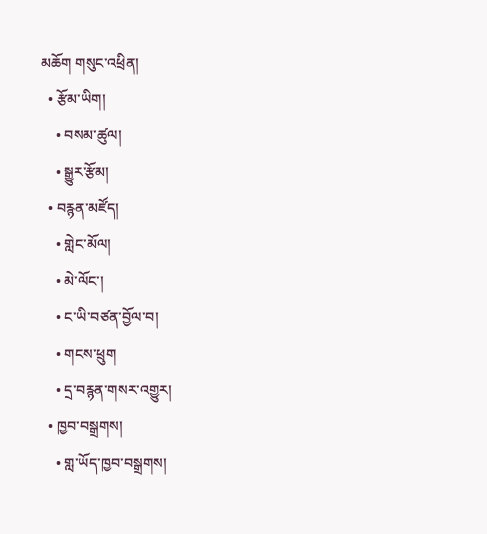མཆོག གསུང་འཕྲིན།
  • རྩོམ་ཡིག།
    • བསམ་ཚུལ།
    • སྒྱུར་རྩོམ།
  • བརྙན་མཛོད།
    • གླེང་མོལ།
    • མེ་ལོང་།
    • ང་ཡི་བཙན་བྱོལ་བ།
    • གངས་ཕྲུག
    • དྲ་བརྙན་གསར་འགྱུར།
  • ཁྱབ་བསྒྲགས།
    • གླ་ཡོད་ཁྱབ་བསྒྲགས།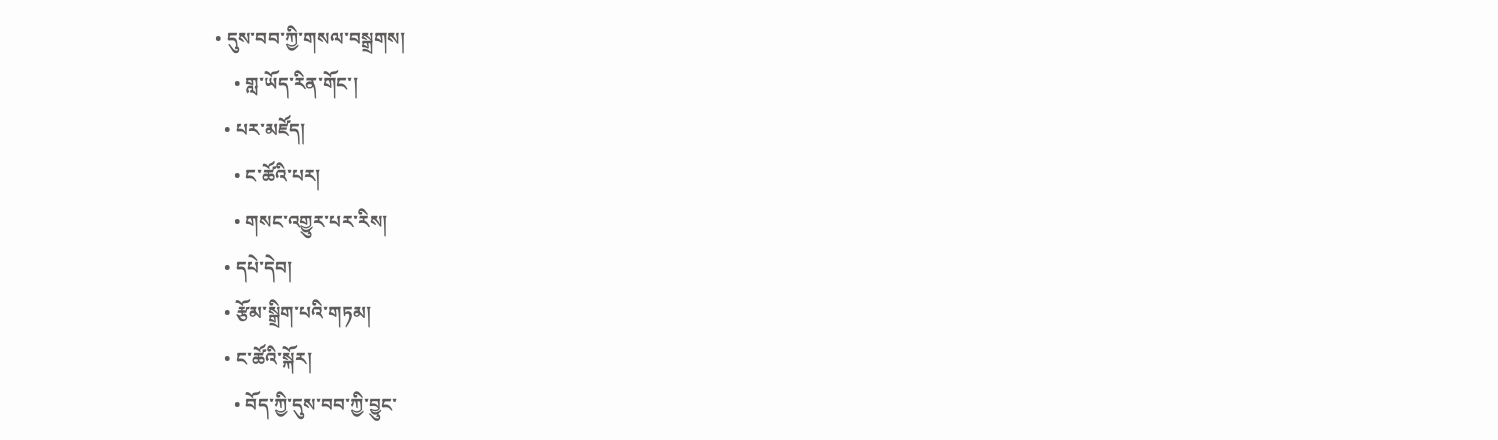• དུས་བབ་ཀྱི་གསལ་བསྒྲགས།
    • གླ་ཡོད་རིན་གོང་།
  • པར་མཛོད།
    • ང་ཚོའི་པར།
    • གསང་འགྱུར་པར་རིས།
  • དཔེ་དེབ།
  • རྩོམ་སྒྲིག་པའི་གཏམ།
  • ང་ཚོའི་སྐོར།
    • བོད་ཀྱི་དུས་བབ་ཀྱི་བྱུང་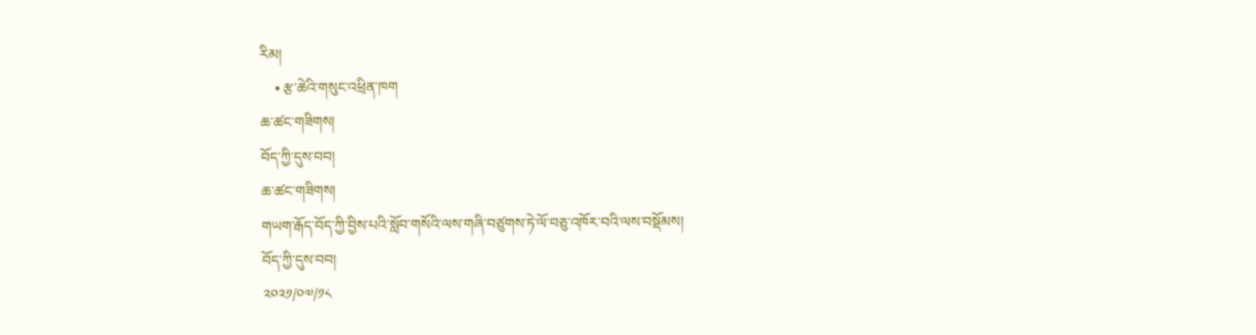རིམ།
    • རྩ་ཆེའི་གསུང་འཕྲིན་ཁག
ཆ་ཚང་གཟིགས།
བོད་ཀྱི་དུས་བབ།
ཆ་ཚང་གཟིགས།
གཡག་རྒོད་བོད་ཀྱི་བྱིས་པའི་སློབ་གསོའི་ལས་གཞི་བཙུགས་ཏེ་ལོ་བཅུ་འཁོར་བའི་ལས་བསྡོམས།
བོད་ཀྱི་དུས་བབ།
༢༠༢༡/༠༧/༡༨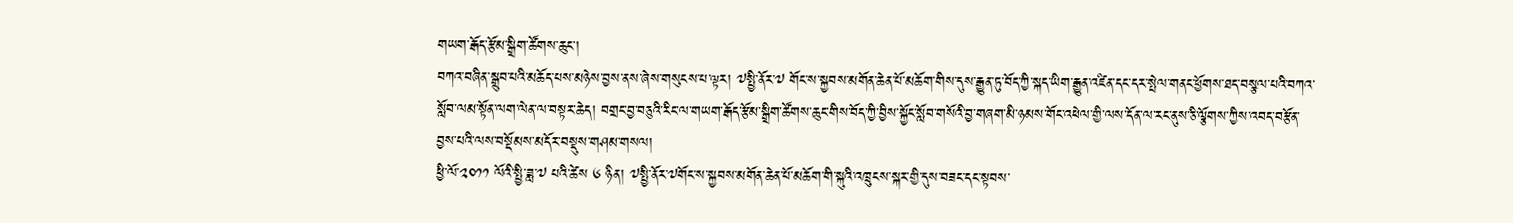གཡག་རྒོད་རྩོམ་སྒྲིག་ཚོགས་ཆུང་།
བཀའ་བཞིན་སྒྲུབ་པའི་མཆོད་པས་མཉེས་བྱས་ནས་ཞེས་གསུངས་པ་ལྟར། ༧སྤྱི་ནོར་༧ གོང་ས་སྐྱབས་མགོན་ཆེན་པོ་མཆོག་གིས་དུས་རྒྱུན་ཏུ་བོད་ཀྱི་སྐད་ཡིག་རྒྱུན་འཛིན་དང་དར་སྤེལ་གནང་ཕྱོགས་ཐད་བསྩལ་པའི་བཀའ་སློབ་ལམ་སྟོན་ལག་ལེན་ལ་བསྟར་ཆེད། བགྲང་བྱ་བཅུའི་རིང་ལ་གཡག་རྒོད་རྩོམ་སྒྲིག་ཚོགས་ཆུང་གིས་བོད་ཀྱི་བྱིས་སྐྱོང་སློབ་གསོའི་བྱ་གཞག་མི་ཉམས་གོང་འཕེལ་གྱི་ལས་དོན་ལ་རང་ནུས་ཅི་ལྕོགས་ཀྱིས་འབད་བརྩོན་བྱས་པའི་ལས་བསྡོམས་མདོར་བསྡུས་གཤམ་གསལ།
ཕྱི་ལོ་༢༠༡༡ ལོའི་སྤྱི་ཟླ་༧ པའི་ཚེས ༦ ཉིན། ༧སྤྱི་ནོར་༧གོང་ས་སྐྱབས་མགོན་ཆེན་པོ་མཆོག་གི་སྐུའི་འཁྲུངས་སྐར་གྱི་དུས་བཟང་དང་སྟབས་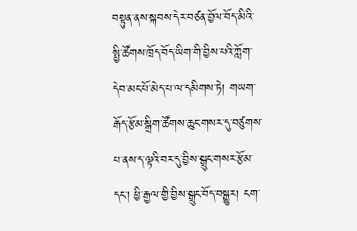བསྟུན་ནས་སྐབས་དེར་བཙན་བྱོལ་བོད་མིའི་སྤྱི་ཚོགས་ཁྲོད་བོད་ཡིག་གི་བྱིས་པའི་ཀློག་དེབ་མང་པོ་མེད་པ་ལ་དམིགས་ཏེ། གཡག་རྒོད་རྩོམ་སྒྲིག་ཚོགས་ཆུང་གསར་དུ་བཙུགས་པ་ནས་ད་ལྟའི་བར་དུ་བྱིས་སྒྲུང་གསར་རྩོམ་དང་། ཕྱི་རྒྱལ་གྱི་བྱིས་སྒྲུང་བོད་བསྒྱུར། ངག་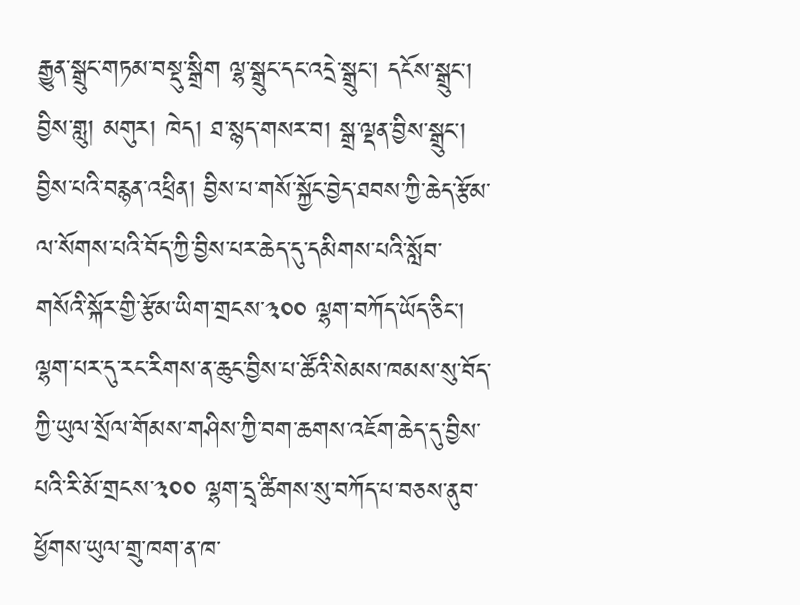རྒྱུན་སྒྲུང་གཏམ་བསྡུ་སྒྲིག ལྷ་སྒྲུང་དང་འདྲེ་སྒྲུང་། དངོས་སྒྲུང་། བྱིས་གླུ། མགུར། ཁེད། ཐ་སྙད་གསར་བ། སྒྲ་ལྡན་བྱིས་སྒྲུང་། བྱིས་པའི་བརྙན་འཕྲིན། བྱིས་པ་གསོ་སྐྱོང་བྱེད་ཐབས་ཀྱི་ཆེད་རྩོམ་ལ་སོགས་པའི་བོད་ཀྱི་བྱིས་པར་ཆེད་དུ་དམིགས་པའི་སློབ་གསོའི་སྐོར་གྱི་རྩོམ་ཡིག་གྲངས་༣༠༠ ལྷག་བཀོད་ཡོད་ཅིང་། ལྷག་པར་དུ་རང་རིགས་ན་ཆུང་བྱིས་པ་ཚོའི་སེམས་ཁམས་སུ་བོད་ཀྱི་ཡུལ་སྲོལ་གོམས་གཤིས་ཀྱི་བག་ཆགས་འཇོག་ཆེད་དུ་བྱིས་པའི་རི་མོ་གྲངས་༣༠༠ ལྷག་དྲྭ་ཚིགས་སུ་བཀོད་པ་བཅས་ནུབ་ཕྱོགས་ཡུལ་གྲུ་ཁག་ན་ཁ་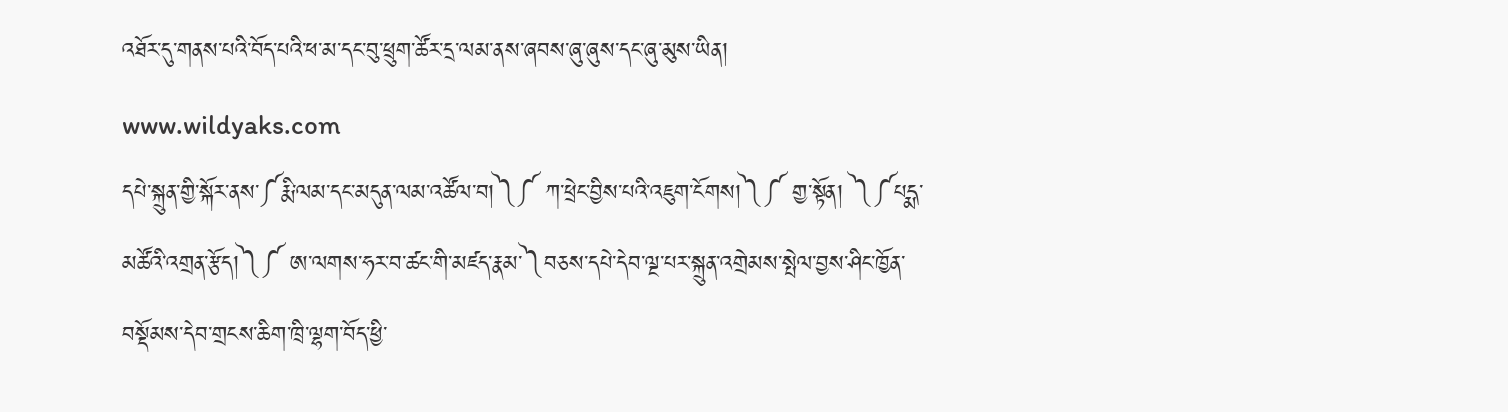འཐོར་དུ་གནས་པའི་བོད་པའི་ཕ་མ་དང་བུ་ཕྲུག་ཚོར་དྲ་ལམ་ནས་ཞབས་ཞུ་ཞུས་དང་ཞུ་མུས་ཡིན། www.wildyaks.com
དཔེ་སྐྲུན་གྱི་སྐོར་ནས་༼རྨི་ལམ་དང་མདུན་ལམ་འཚོལ་བ།༽༼ ཀ་ཕྲེང་བྱིས་པའི་འཇུག་ངོགས།༽༼ གྱ་སྟོན། ༽༼པདྨ་མཚོའི་འགྲན་རྩོད།༽༼ ཨ་ལགས་ཧར་བ་ཚང་གི་མཛད་རྣམ་༽བཅས་དཔེ་དེབ་ལྔ་པར་སྐྲུན་འགྲེམས་སྤེལ་བྱས་ཤིང་ཁྱོན་བསྡོམས་དེབ་གྲངས་ཆིག་ཁྲི་ལྷག་བོད་ཕྱི་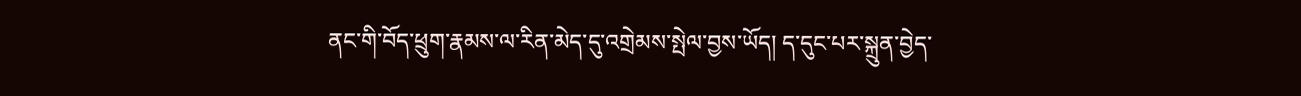ནང་གི་བོད་ཕྲུག་རྣམས་ལ་རིན་མེད་དུ་འགྲེམས་སྤེལ་བྱས་ཡོད། ད་དུང་པར་སྐྲུན་བྱེད་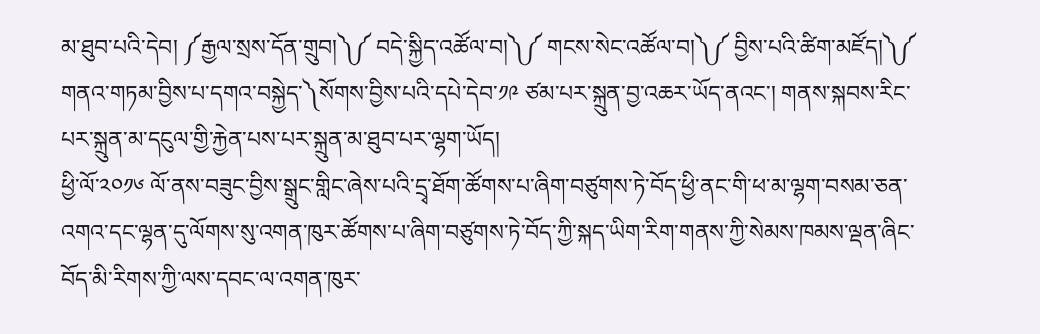མ་ཐུབ་པའི་དེབ། ༼རྒྱལ་སྲས་དོན་གྲུབ།༽༼ བདེ་སྐྱིད་འཚོལ་བ།༽༼ གངས་སེང་འཚོལ་བ།༽༼ བྱིས་པའི་ཚིག་མཛོད།༽༼ གནའ་གཏམ་བྱིས་པ་དགའ་བསྐྱེད་༽སོགས་བྱིས་པའི་དཔེ་དེབ་༡༩ ཙམ་པར་སྐྲུན་བྱ་འཆར་ཡོད་ནའང་། གནས་སྐབས་རིང་པར་སྐྲུན་མ་དངུལ་གྱི་རྐྱེན་པས་པར་སྐྲུན་མ་ཐུབ་པར་ལྷག་ཡོད།
ཕྱི་ལོ་༢༠༡༦ ལོ་ནས་བཟུང་བྱིས་སྒྲུང་གླིང་ཞེས་པའི་དྲྭ་ཐོག་ཚོགས་པ་ཞིག་བཙུགས་ཏེ་བོད་ཕྱི་ནང་གི་ཕ་མ་ལྷག་བསམ་ཅན་འགའ་དང་ལྷན་དུ་ལོགས་སུ་འགན་ཁུར་ཚོགས་པ་ཞིག་བཙུགས་ཏེ་བོད་ཀྱི་སྐད་ཡིག་རིག་གནས་ཀྱི་སེམས་ཁམས་ལྡན་ཞིང་བོད་མི་རིགས་ཀྱི་ལས་དབང་ལ་འགན་ཁུར་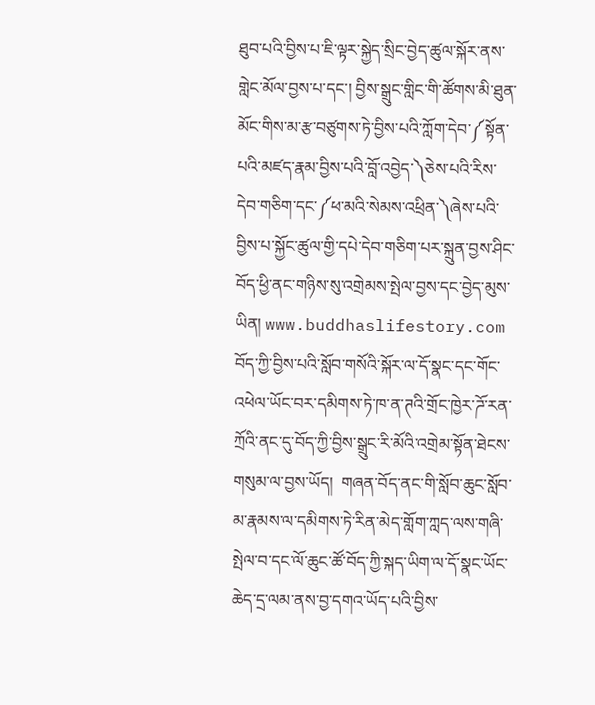ཐུབ་པའི་བྱིས་པ་ཇི་ལྟར་སྐྱེད་སྲིང་བྱེད་ཚུལ་སྐོར་ནས་གླེང་མོལ་བྱས་པ་དང་། བྱིས་སྒྲུང་གླིང་གི་ཚོགས་མི་ཐུན་མོང་གིས་མ་རྩ་བཙུགས་ཏེ་བྱིས་པའི་ཀློག་དེབ་༼སྟོན་པའི་མཛད་རྣམ་བྱིས་པའི་བློ་འབྱེད་༽ཅེས་པའི་རིས་དེབ་གཅིག་དང་༼ཕ་མའི་སེམས་འཕྲིན་༽ཞེས་པའི་བྱིས་པ་སྐྱོང་ཚུལ་གྱི་དཔེ་དེབ་གཅིག་པར་སྐྲུན་བྱས་ཤིང་བོད་ཕྱི་ནང་གཉིས་སུ་འགྲེམས་སྤེལ་བྱས་དང་བྱེད་མུས་ཡིན། www.buddhaslifestory.com
བོད་ཀྱི་བྱིས་པའི་སློབ་གསོའི་སྐོར་ལ་དོ་སྣང་དང་གོང་འཕེལ་ཡོང་བར་དམིགས་ཏེ་ཁ་ན་ཊའི་གྲོང་ཁྱེར་ཌོ་རན་ཀྲོའི་ནང་དུ་བོད་ཀྱི་བྱིས་སྒྲུང་རི་མོའི་འགྲེམ་སྟོན་ཐེངས་གསུམ་ལ་བྱས་ཡོད།  གཞན་བོད་ནང་གི་སློབ་ཆུང་སློབ་མ་རྣམས་ལ་དམིགས་ཏེ་རིན་མེད་གློག་ཀླད་ལས་གཞི་སྤེལ་བ་དང་ལོ་ཆུང་ཚོ་བོད་ཀྱི་སྐད་ཡིག་ལ་དོ་སྣང་ཡོང་ཆེད་དྲ་ལམ་ནས་བྱ་དགའ་ཡོད་པའི་བྱིས་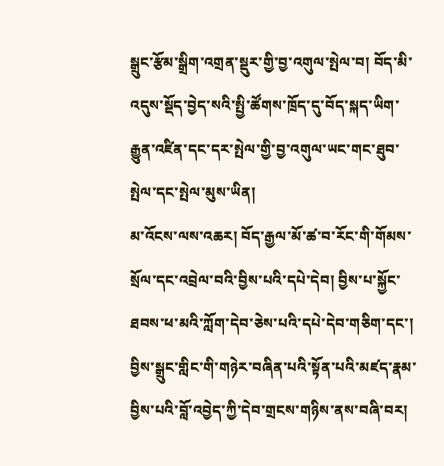སྒྲུང་རྩོམ་སྒྲིག་འགྲན་སྡུར་གྱི་བྱ་འགུལ་སྤེལ་བ། བོད་མི་འདུས་སྡོད་བྱེད་སའི་སྤྱི་ཚོགས་ཁྲོད་དུ་བོད་སྐད་ཡིག་རྒྱུན་འཛིན་དང་དར་སྤེལ་གྱི་བྱ་འགུལ་ཡང་གང་ཐུབ་སྤེལ་དང་སྤེལ་མུས་ཡིན།
མ་འོངས་ལས་འཆར། བོད་རྒྱལ་མོ་ཚ་བ་རོང་གི་གོམས་སྲོལ་དང་འབྲེལ་བའི་བྱིས་པའི་དཔེ་དེབ། བྱིས་པ་སྐྱོང་ཐབས་ཕ་མའི་ཀློག་དེབ་ཅེས་པའི་དཔེ་དེབ་གཅིག་དང་། བྱིས་སྒྲུང་གླིང་གི་གཉེར་བཞིན་པའི་སྟོན་པའི་མཛད་རྣམ་བྱིས་པའི་བློ་འབྱེད་ཀྱི་དེབ་གྲངས་གཉིས་ནས་བཞི་བར།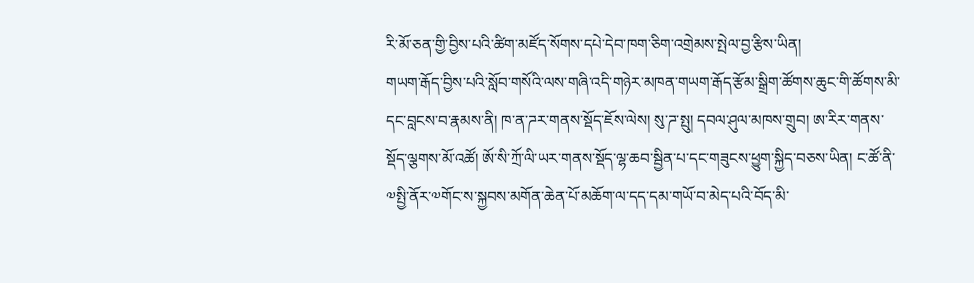རི་མོ་ཅན་གྱི་བྱིས་པའི་ཚིག་མཛོད་སོགས་དཔེ་དེབ་ཁག་ཅིག་འགྲེམས་སྤེལ་བྱ་རྩིས་ཡིན།
གཡག་རྒོད་བྱིས་པའི་སློབ་གསོའི་ལས་གཞི་འདི་གཉེར་མཁན་གཡག་རྒོད་རྩོམ་སྒྲིག་ཚོགས་ཆུང་གི་ཚོགས་མི་དང་བླངས་བ་རྣམས་ནི། ཁ་ན་ཌར་གནས་སྡོད་ཇོས་ལེས། སུ་ཌ་སྤུ། དབལ་ཤུལ་མཁས་གྲུབ། ཨ་རིར་གནས་སྡོད་ལྕགས་མོ་འཚོ། ཨོ་སི་ཀྲོ་ལི་ཡར་གནས་སྡོད་ལྷ་ཆབ་སྦྱིན་པ་དང་གཟུངས་ཕྱུག་སྐྱིད་བཅས་ཡིན། ང་ཚོ་ནི་༧སྤྱི་ནོར་༧གོང་ས་སྐྱབས་མགོན་ཆེན་པོ་མཆོག་ལ་དད་དམ་གཡོ་བ་མེད་པའི་བོད་མི་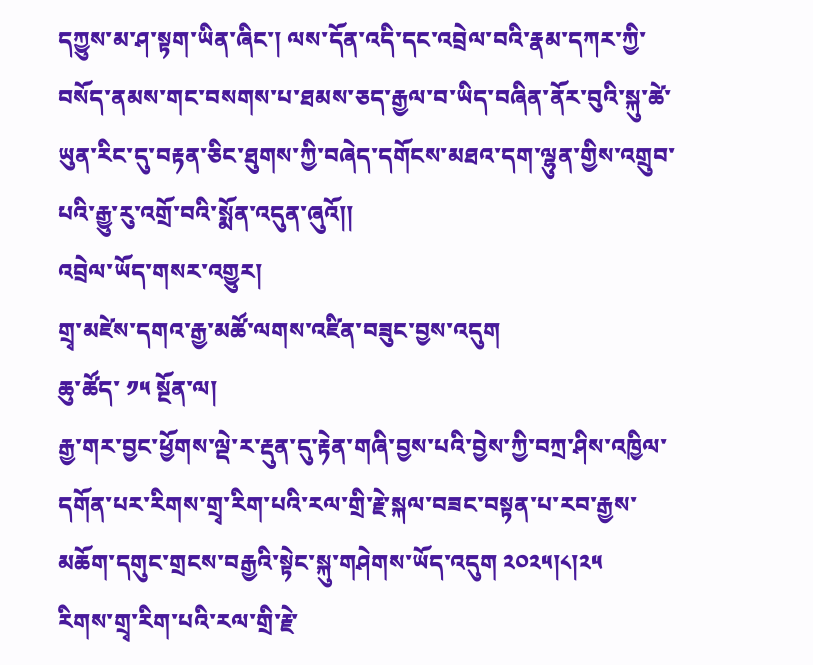དཀྱུས་མ་ཤ་སྟག་ཡིན་ཞིང་། ལས་དོན་འདི་དང་འབྲེལ་བའི་རྣམ་དཀར་ཀྱི་བསོད་ནམས་གང་བསགས་པ་ཐམས་ཅད་རྒྱལ་བ་ཡིད་བཞིན་ནོར་བུའི་སྐུ་ཚེ་ཡུན་རིང་དུ་བརྟན་ཅིང་ཐུགས་ཀྱི་བཞེད་དགོངས་མཐའ་དག་ལྷུན་གྱིས་འགྲུབ་པའི་རྒྱུ་རུ་འགྲོ་བའི་སྨོན་འདུན་ཞུའོ།།
འབྲེལ་ཡོད་གསར་འགྱུར།
གྲྭ་མཛེས་དགའ་རྒྱ་མཚོ་ལགས་འཛིན་བཟུང་བྱས་འདུག
ཆུ་ཚོད་ ༡༥ སྔོན་ལ།
རྒྱ་གར་བྱང་ཕྱོགས་ལྡེ་ར་རྡུན་དུ་རྟེན་གཞི་བྱས་པའི་བྱེས་ཀྱི་བཀྲ་ཤིས་འཁྱིལ་དགོན་པར་རིགས་གྲྭ་རིག་པའི་རལ་གྲི་རྗེ་སྐལ་བཟང་བསྟན་པ་རབ་རྒྱས་མཆོག་དགུང་གྲངས་བརྒྱའི་སྟེང་སྐུ་གཤེགས་ཡོད་འདུག ༢༠༢༥།༨།༢༥
རིགས་གྲྭ་རིག་པའི་རལ་གྲི་རྗེ་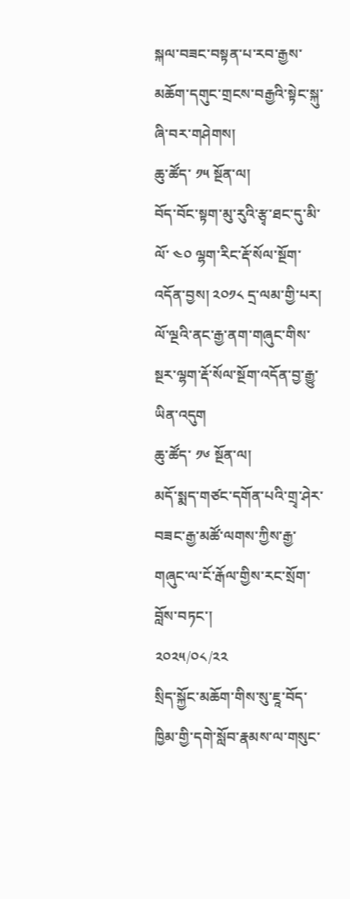སྐལ་བཟང་བསྟན་པ་རབ་རྒྱས་མཆོག་དགུང་གྲངས་བརྒྱའི་སྟེང་སྐུ་ཞི་བར་གཤེགས།
ཆུ་ཚོད་ ༡༥ སྔོན་ལ།
བོད་བོང་སྟག་མུ་རུའི་རྩྭ་ཐང་དུ་མི་ལོ་ ༤༠ ལྷག་རིང་རྡོ་སོལ་སྔོག་འདོན་བྱས། ༢༠༡༨ དྲ་ལམ་གྱི་པར།
ལོ་ལྔའི་ནང་རྒྱ་ནག་གཞུང་གིས་སྔར་ལྷག་རྡོ་སོལ་སྔོག་འདོན་བྱ་རྒྱུ་ཡིན་འདུག
ཆུ་ཚོད་ ༡༦ སྔོན་ལ།
མདོ་སྨད་གཙང་དགོན་པའི་གྲྭ་ཤེར་བཟང་རྒྱ་མཚོ་ལགས་ཀྱིས་རྒྱ་གཞུང་ལ་ངོ་རྒོལ་གྱིས་རང་སྲོག་བློས་བཏང་།
༢༠༢༥/༠༨/༢༢
སྲིད་སྐྱོང་མཆོག་གིས་སུ་ཇཱ་བོད་ཁྱིམ་གྱི་དགེ་སློབ་རྣམས་ལ་གསུང་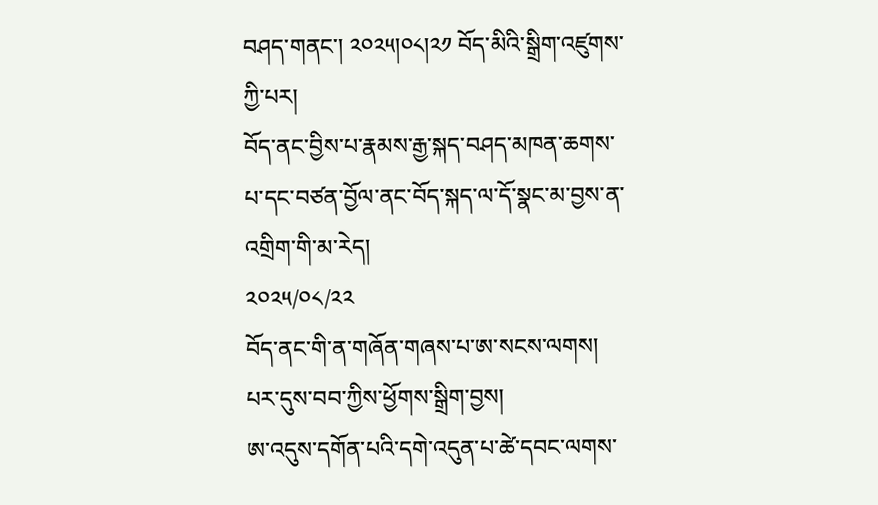བཤད་གནང་། ༢༠༢༥།༠༨།༢༡ བོད་མིའི་སྒྲིག་འཛུགས་ཀྱི་པར།
བོད་ནང་བྱིས་པ་རྣམས་རྒྱ་སྐད་བཤད་མཁན་ཆགས་པ་དང་བཙན་བྱོལ་ནང་བོད་སྐད་ལ་དོ་སྣང་མ་བྱས་ན་འགྲིག་གི་མ་རེད།
༢༠༢༥/༠༨/༢༢
བོད་ནང་གི་ན་གཞོན་གཞས་པ་ཨ་སངས་ལགས། པར་དུས་བབ་ཀྱིས་ཕྱོགས་སྒྲིག་བྱས།
ཨ་འདུས་དགོན་པའི་དགེ་འདུན་པ་ཚེ་དབང་ལགས་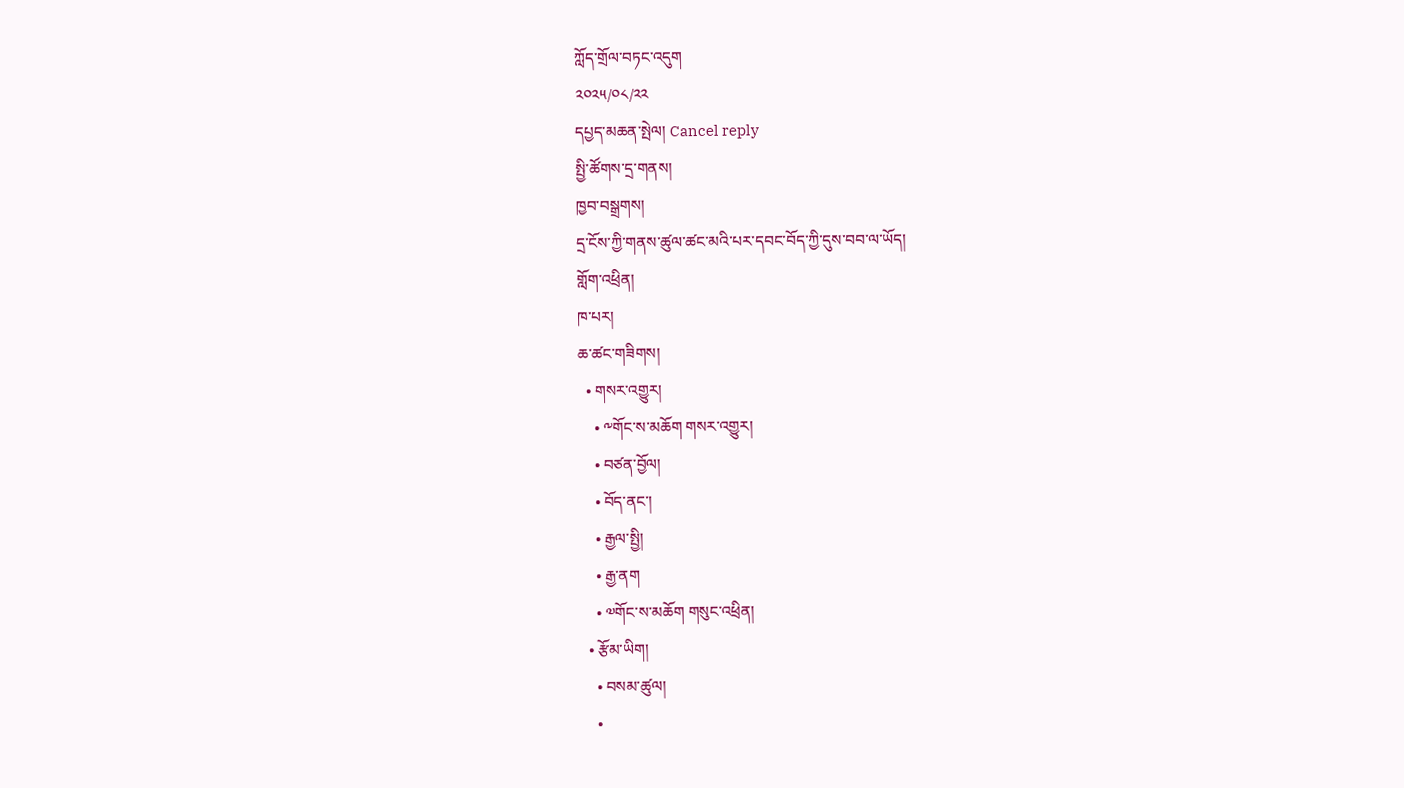ཀློད་གྲོལ་བཏང་འདུག
༢༠༢༥/༠༨/༢༢
དཔྱད་མཆན་སྤེལ། Cancel reply
སྤྱི་ཚོགས་དྲ་གནས།
ཁྱབ་བསྒྲགས།
དྲ་ངོས་ཀྱི་གནས་ཚུལ་ཚང་མའི་པར་དབང་བོད་ཀྱི་དུས་བབ་ལ་ཡོད།
གློག་འཕྲིན།
ཁ་པར།
ཆ་ཚང་གཟིགས།
  • གསར་འགྱུར།
    • ༸གོང་ས་མཆོག གསར་འགྱུར།
    • བཙན་བྱོལ།
    • བོད་ནང་།
    • རྒྱལ་སྤྱི།
    • རྒྱ་ནག
    • ༧གོང་ས་མཆོག གསུང་འཕྲིན།
  • རྩོམ་ཡིག།
    • བསམ་ཚུལ།
    •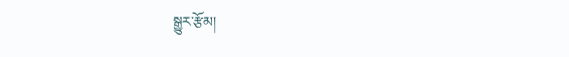སྒྱུར་རྩོམ།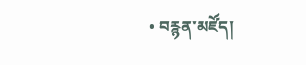• བརྙན་མཛོད།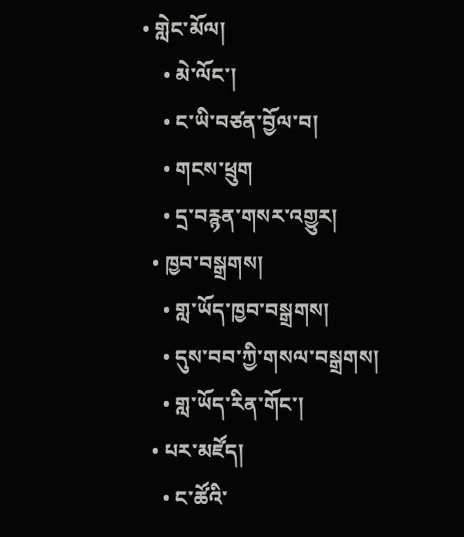• གླེང་མོལ།
    • མེ་ལོང་།
    • ང་ཡི་བཙན་བྱོལ་བ།
    • གངས་ཕྲུག
    • དྲ་བརྙན་གསར་འགྱུར།
  • ཁྱབ་བསྒྲགས།
    • གླ་ཡོད་ཁྱབ་བསྒྲགས།
    • དུས་བབ་ཀྱི་གསལ་བསྒྲགས།
    • གླ་ཡོད་རིན་གོང་།
  • པར་མཛོད།
    • ང་ཚོའི་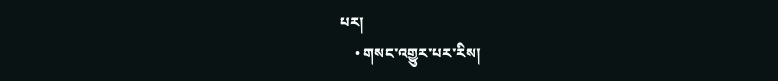པར།
    • གསང་འགྱུར་པར་རིས།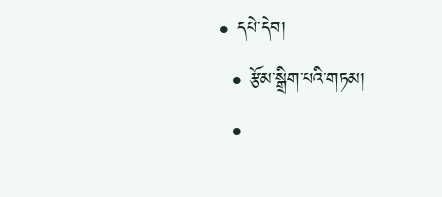• དཔེ་དེབ།
  • རྩོམ་སྒྲིག་པའི་གཏམ།
  •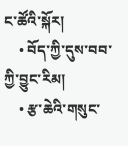ང་ཚོའི་སྐོར།
    • བོད་ཀྱི་དུས་བབ་ཀྱི་བྱུང་རིམ།
    • རྩ་ཆེའི་གསུང་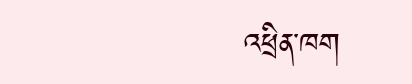འཕྲིན་ཁག